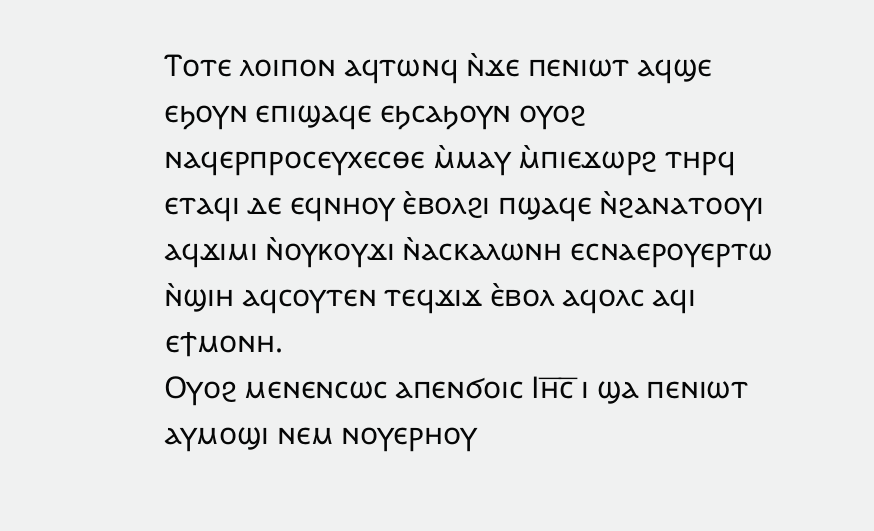Ⲧⲟⲧⲉ ⲗⲟⲓⲡⲟⲛ ⲁϥⲧⲱⲛϥ ⲛ̀ϫⲉ ⲡⲉⲛⲓⲱⲧ ⲁϥϣⲉ ⲉϧⲟⲩⲛ ⲉⲡⲓϣⲁϥⲉ ⲉϧⲥⲁϧⲟⲩⲛ ⲟⲩⲟϩ ⲛⲁϥⲉⲣⲡⲣⲟⲥⲉⲩⲭⲉⲥⲑⲉ ⲙ̀ⲙⲁⲩ ⲙ̀ⲡⲓⲉϫⲱⲣϩ ⲧⲏⲣϥ ⲉⲧⲁϥⲓ ⲇⲉ ⲉϥⲛⲏⲟⲩ ⲉ̀ⲃⲟⲗϩⲓ ⲡϣⲁϥⲉ ⲛ̀ϩⲁⲛⲁⲧⲟⲟⲩⲓ ⲁϥϫⲓⲙⲓ ⲛ̀ⲟⲩⲕⲟⲩϫⲓ ⲛ̀ⲁⲥⲕⲁⲗⲱⲛⲏ ⲉⲥⲛⲁⲉⲣⲟⲩⲉⲣⲧⲱ ⲛ̀ϣⲓⲏ ⲁϥⲥⲟⲩⲧⲉⲛ ⲧⲉϥϫⲓϫ ⲉ̀ⲃⲟⲗ ⲁϥⲟⲗⲥ ⲁϥⲓ ⲉϯⲙⲟⲛⲏ.
Ⲟⲩⲟϩ ⲙⲉⲛⲉⲛⲥⲱⲥ ⲁⲡⲉⲛϭⲟⲓⲥ Ⲓⲏ̅ⲥ̅ ⲓ ϣⲁ ⲡⲉⲛⲓⲱⲧ ⲁⲩⲙⲟϣⲓ ⲛⲉⲙ ⲛⲟⲩⲉⲣⲏⲟⲩ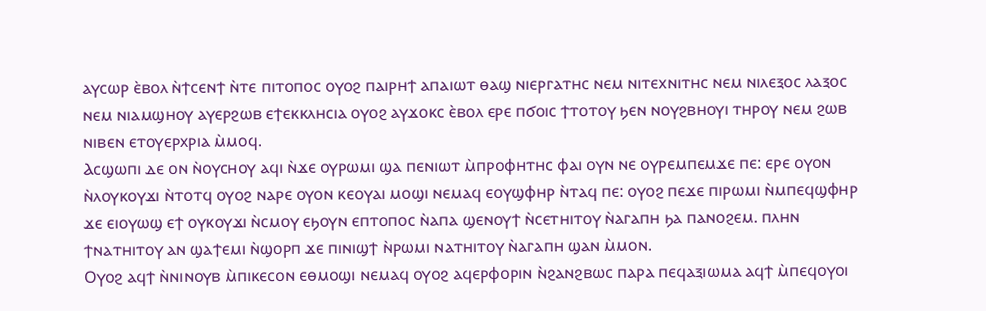ⲁⲩⲥⲱⲣ ⲉ̀ⲃⲟⲗ ⲛ̀ϯⲥⲉⲛϯ ⲛ̀ⲧⲉ ⲡⲓⲧⲟⲡⲟⲥ ⲟⲩⲟϩ ⲡⲁⲓⲣⲏϯ ⲁⲡⲁⲓⲱⲧ ⲑⲁϣ ⲛⲓⲉⲣⲅⲁⲧⲏⲥ ⲛⲉⲙ ⲛⲓⲧⲉⲭⲛⲓⲧⲏⲥ ⲛⲉⲙ ⲛⲓⲗⲉⲝⲟⲥ ⲗⲁⲝⲟⲥ ⲛⲉⲙ ⲛⲓⲁⲙϣⲏⲟⲩ ⲁⲩⲉⲣϩⲱⲃ ⲉϯⲉⲕⲕⲗⲏⲥⲓⲁ ⲟⲩⲟϩ ⲁⲩϫⲟⲕⲥ ⲉ̀ⲃⲟⲗ ⲉⲣⲉ ⲡϭⲟⲓⲥ ϯⲧⲟⲧⲟⲩ ϧⲉⲛ ⲛⲟⲩϩⲃⲏⲟⲩⲓ ⲧⲏⲣⲟⲩ ⲛⲉⲙ ϩⲱⲃ ⲛⲓⲃⲉⲛ ⲉⲧⲟⲩⲉⲣⲭⲣⲓⲁ ⲙ̀ⲙⲟϥ.
Ⲁⲥϣⲱⲡⲓ ⲇⲉ ⲟⲛ ⲛ̀ⲟⲩⲥⲏⲟⲩ ⲁϥⲓ ⲛ̀ϫⲉ ⲟⲩⲣⲱⲙⲓ ϣⲁ ⲡⲉⲛⲓⲱⲧ ⲙ̀ⲡⲣⲟⲫⲏⲧⲏⲥ ⲫⲁⲓ ⲟⲩⲛ ⲛⲉ ⲟⲩⲣⲉⲙⲡⲉⲙϫⲉ ⲡⲉ: ⲉⲣⲉ ⲟⲩⲟⲛ ⲛ̀ⲗⲟⲩⲕⲟⲩϫⲓ ⲛ̀ⲧⲟⲧϥ ⲟⲩⲟϩ ⲛⲁⲣⲉ ⲟⲩⲟⲛ ⲕⲉⲟⲩⲁⲓ ⲙⲟϣⲓ ⲛⲉⲙⲁϥ ⲉⲟⲩϣⲫⲏⲣ ⲛ̀ⲧⲁϥ ⲡⲉ: ⲟⲩⲟϩ ⲡⲉϫⲉ ⲡⲓⲣⲱⲙⲓ ⲛ̀ⲙⲡⲉϥϣⲫⲏⲣ ϫⲉ ⲉⲓⲟⲩⲱϣ ⲉϯ ⲟⲩⲕⲟⲩϫⲓ ⲛ̀ⲥⲙⲟⲩ ⲉϧⲟⲩⲛ ⲉⲡⲧⲟⲡⲟⲥ ⲛ̀ⲁⲡⲁ ϣⲉⲛⲟⲩϯ ⲛ̀ⲥⲉⲧⲏⲓⲧⲟⲩ ⲛ̀ⲁⲅⲁⲡⲏ ϧⲁ ⲡⲁⲛⲟϩⲉⲙ. ⲡⲗⲏⲛ ϯⲛⲁⲧⲏⲓⲧⲟⲩ ⲁⲛ ϣⲁϯⲉⲙⲓ ⲛ̀ϣⲟⲣⲡ ϫⲉ ⲡⲓⲛⲓϣϯ ⲛ̀ⲣⲱⲙⲓ ⲛⲁⲧⲏⲓⲧⲟⲩ ⲛ̀ⲁⲅⲁⲡⲏ ϣⲁⲛ ⲙ̀ⲙⲟⲛ.
Ⲟⲩⲟϩ ⲁϥϯ ⲛ̀ⲛⲓⲛⲟⲩⲃ ⲙ̀ⲡⲓⲕⲉⲥⲟⲛ ⲉⲑⲙⲟϣⲓ ⲛⲉⲙⲁϥ ⲟⲩⲟϩ ⲁϥⲉⲣⲫⲟⲣⲓⲛ ⲛ̀ϩⲁⲛϩⲃⲱⲥ ⲡⲁⲣⲁ ⲡⲉϥⲁⲝⲓⲱⲙⲁ ⲁϥϯ ⲙ̀ⲡⲉϥⲟⲩⲟⲓ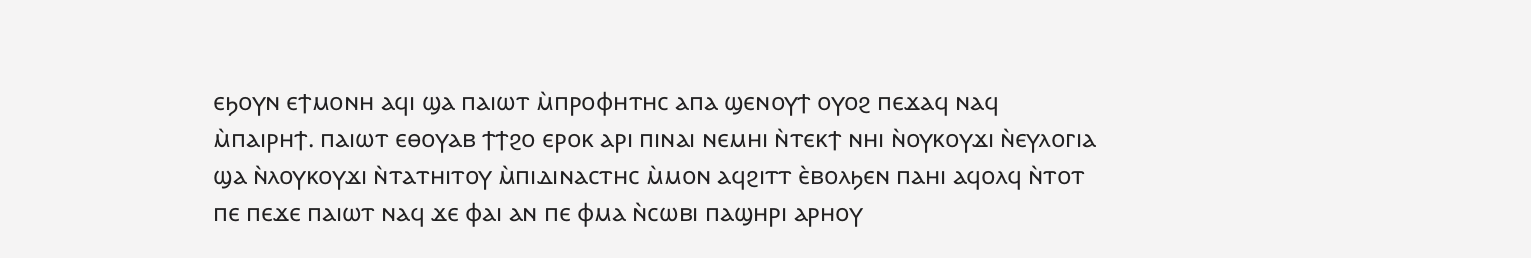ⲉϧⲟⲩⲛ ⲉϯⲙⲟⲛⲏ ⲁϥⲓ ϣⲁ ⲡⲁⲓⲱⲧ ⲙ̀ⲡⲣⲟⲫⲏⲧⲏⲥ ⲁⲡⲁ ϣⲉⲛⲟⲩϯ ⲟⲩⲟϩ ⲡⲉϫⲁϥ ⲛⲁϥ ⲙ̀ⲡⲁⲓⲣⲏϯ. ⲡⲁⲓⲱⲧ ⲉⲑⲟⲩⲁⲃ ϯϯϩⲟ ⲉⲣⲟⲕ ⲁⲣⲓ ⲡⲓⲛⲁⲓ ⲛⲉⲙⲏⲓ ⲛ̀ⲧⲉⲕϯ ⲛⲏⲓ ⲛ̀ⲟⲩⲕⲟⲩϫⲓ ⲛ̀ⲉⲩⲗⲟⲅⲓⲁ ϣⲁ ⲛ̀ⲗⲟⲩⲕⲟⲩϫⲓ ⲛ̀ⲧⲁⲧⲏⲓⲧⲟⲩ ⲙ̀ⲡⲓⲇⲓⲛⲁⲥⲧⲏⲥ ⲙ̀ⲙⲟⲛ ⲁϥϩⲓⲧⲧ ⲉ̀ⲃⲟⲗϧⲉⲛ ⲡⲁⲏⲓ ⲁϥⲟⲗϥ ⲛ̀ⲧⲟⲧ ⲡⲉ ⲡⲉϫⲉ ⲡⲁⲓⲱⲧ ⲛⲁϥ ϫⲉ ⲫⲁⲓ ⲁⲛ ⲡⲉ ⲫⲙⲁ ⲛ̀ⲥⲱⲃⲓ ⲡⲁϣⲏⲣⲓ ⲁⲣⲏⲟⲩ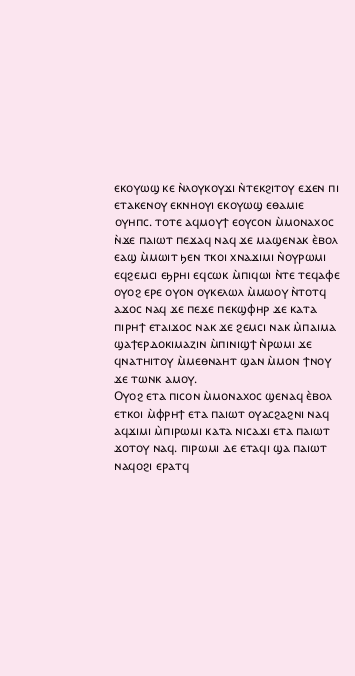ⲉⲕⲟⲩⲱϣ ⲕⲉ ⲛ̀ⲗⲟⲩⲕⲟⲩϫⲓ ⲛ̀ⲧⲉⲕϩⲓⲧⲟⲩ ⲉϫⲉⲛ ⲡⲓ ⲉⲧⲁⲕⲉⲛⲟⲩ ⲉⲕⲛⲏⲟⲩⲓ ⲉⲕⲟⲩⲱϣ ⲉⲑⲁⲙⲓⲉ ⲟⲩⲏⲡⲥ. ⲧⲟⲧⲉ ⲁϥⲙⲟⲩϯ ⲉⲟⲩⲥⲟⲛ ⲙ̀ⲙⲟⲛⲁⲭⲟⲥ ⲛ̀ϫⲉ ⲡⲁⲓⲱⲧ ⲡⲉϫⲁϥ ⲛⲁϥ ϫⲉ ⲙⲁϣⲉⲛⲁⲕ ⲉ̀ⲃⲟⲗ ⲉⲁϣ ⲙ̀ⲙⲱⲓⲧ ϧⲉⲛ ⲧⲕⲟⲓ ⲭⲛⲁϫⲓⲙⲓ ⲛ̀ⲟⲩⲣⲱⲙⲓ ⲉϥϩⲉⲙⲥⲓ ⲉϧⲣⲏⲓ ⲉϥⲥⲱⲕ ⲙ̀ⲡⲓϥⲱⲓ ⲛ̀ⲧⲉ ⲧⲉϥⲁⲫⲉ ⲟⲩⲟϩ ⲉⲣⲉ ⲟⲩⲟⲛ ⲟⲩⲕⲉⲗⲱⲗ ⲙ̀ⲙⲱⲟⲩ ⲛ̀ⲧⲟⲧϥ ⲁϫⲟⲥ ⲛⲁϥ ϫⲉ ⲡⲉϫⲉ ⲡⲉⲕϣⲫⲏⲣ ϫⲉ ⲕⲁⲧⲁ ⲡⲓⲣⲏϯ ⲉⲧⲁⲓϫⲟⲥ ⲛⲁⲕ ϫⲉ ϩⲉⲙⲥⲓ ⲛⲁⲕ ⲙ̀ⲡⲁⲓⲙⲁ ϣⲁϯⲉⲣⲇⲟⲕⲓⲙⲁⲍⲓⲛ ⲙ̀ⲡⲓⲛⲓϣϯ ⲛ̀ⲣⲱⲙⲓ ϫⲉ ϥⲛⲁⲧⲏⲓⲧⲟⲩ ⲙ̀ⲙⲉⲑⲛⲁⲏⲧ ϣⲁⲛ ⲙ̀ⲙⲟⲛ ϯⲛⲟⲩ ϫⲉ ⲧⲱⲛⲕ ⲁⲙⲟⲩ.
Ⲟⲩⲟϩ ⲉⲧⲁ ⲡⲓⲥⲟⲛ ⲙ̀ⲙⲟⲛⲁⲭⲟⲥ ϣⲉⲛⲁϥ ⲉ̀ⲃⲟⲗ ⲉⲧⲕⲟⲓ ⲙ̀ⲫⲣⲏϯ ⲉⲧⲁ ⲡⲁⲓⲱⲧ ⲟⲩⲁⲥϩⲁϩⲛⲓ ⲛⲁϥ ⲁϥϫⲓⲙⲓ ⲙ̀ⲡⲓⲣⲱⲙⲓ ⲕⲁⲧⲁ ⲛⲓⲥⲁϫⲓ ⲉⲧⲁ ⲡⲁⲓⲱⲧ ϫⲟⲧⲟⲩ ⲛⲁϥ. ⲡⲓⲣⲱⲙⲓ ⲇⲉ ⲉⲧⲁϥⲓ ϣⲁ ⲡⲁⲓⲱⲧ ⲛⲁϥⲟϩⲓ ⲉⲣⲁⲧϥ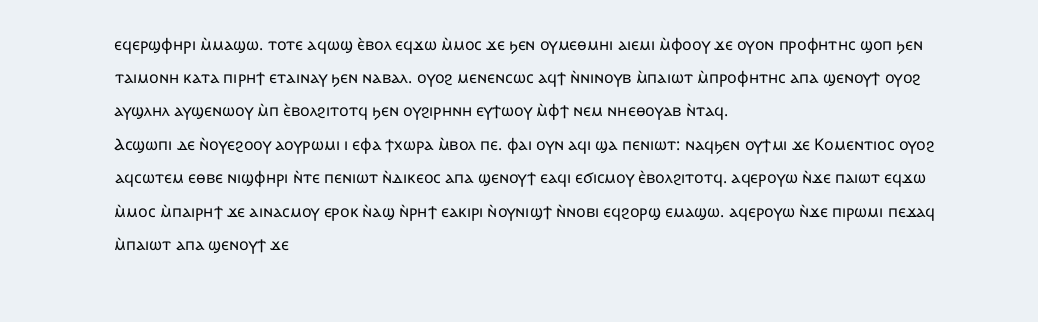ⲉϥⲉⲣϣⲫⲏⲣⲓ ⲙ̀ⲙⲁϣⲱ. ⲧⲟⲧⲉ ⲁϥⲱϣ ⲉ̀ⲃⲟⲗ ⲉϥϫⲱ ⲙ̀ⲙⲟⲥ ϫⲉ ϧⲉⲛ ⲟⲩⲙⲉⲑⲙⲏⲓ ⲁⲓⲉⲙⲓ ⲙ̀ⲫⲟⲟⲩ ϫⲉ ⲟⲩⲟⲛ ⲡⲣⲟⲫⲏⲧⲏⲥ ϣⲟⲡ ϧⲉⲛ ⲧⲁⲓⲙⲟⲛⲏ ⲕⲁⲧⲁ ⲡⲓⲣⲏϯ ⲉⲧⲁⲓⲛⲁⲩ ϧⲉⲛ ⲛⲁⲃⲁⲗ. ⲟⲩⲟϩ ⲙⲉⲛⲉⲛⲥⲱⲥ ⲁϥϯ ⲛ̀ⲛⲓⲛⲟⲩⲃ ⲙ̀ⲡⲁⲓⲱⲧ ⲙ̀ⲡⲣⲟⲫⲏⲧⲏⲥ ⲁⲡⲁ ϣⲉⲛⲟⲩϯ ⲟⲩⲟϩ ⲁⲩϣⲗⲏⲗ ⲁⲩϣⲉⲛⲱⲟⲩ ⲙ̀ⲡ ⲉ̀ⲃⲟⲗϩⲓⲧⲟⲧϥ ϧⲉⲛ ⲟⲩϩⲓⲣⲏⲛⲏ ⲉⲩϯⲱⲟⲩ ⲙ̀ⲫϯ ⲛⲉⲙ ⲛⲏⲉⲑⲟⲩⲁⲃ ⲛ̀ⲧⲁϥ.
Ⲁⲥϣⲱⲡⲓ ⲇⲉ ⲛ̀ⲟⲩⲉϩⲟⲟⲩ ⲁⲟⲩⲣⲱⲙⲓ ⲓ ⲉⲫⲁ ϯⲭⲱⲣⲁ ⲙ̀ⲃⲟⲗ ⲡⲉ. ⲫⲁⲓ ⲟⲩⲛ ⲁϥⲓ ϣⲁ ⲡⲉⲛⲓⲱⲧ: ⲛⲁϥϧⲉⲛ ⲟⲩϯⲙⲓ ϫⲉ Ⲕⲟⲙⲉⲛⲧⲓⲟⲥ ⲟⲩⲟϩ ⲁϥⲥⲱⲧⲉⲙ ⲉⲑⲃⲉ ⲛⲓϣⲫⲏⲣⲓ ⲛ̀ⲧⲉ ⲡⲉⲛⲓⲱⲧ ⲛ̀ⲇⲓⲕⲉⲟⲥ ⲁⲡⲁ ϣⲉⲛⲟⲩϯ ⲉⲁϥⲓ ⲉϭⲓⲥⲙⲟⲩ ⲉ̀ⲃⲟⲗϩⲓⲧⲟⲧϥ. ⲁϥⲉⲣⲟⲩⲱ ⲛ̀ϫⲉ ⲡⲁⲓⲱⲧ ⲉϥϫⲱ ⲙ̀ⲙⲟⲥ ⲙ̀ⲡⲁⲓⲣⲏϯ ϫⲉ ⲁⲓⲛⲁⲥⲙⲟⲩ ⲉⲣⲟⲕ ⲛ̀ⲁϣ ⲛ̀ⲣⲏϯ ⲉⲁⲕⲓⲣⲓ ⲛ̀ⲟⲩⲛⲓϣϯ ⲛ̀ⲛⲟⲃⲓ ⲉϥϩⲟⲣϣ ⲉⲙⲁϣⲱ. ⲁϥⲉⲣⲟⲩⲱ ⲛ̀ϫⲉ ⲡⲓⲣⲱⲙⲓ ⲡⲉϫⲁϥ ⲙ̀ⲡⲁⲓⲱⲧ ⲁⲡⲁ ϣⲉⲛⲟⲩϯ ϫⲉ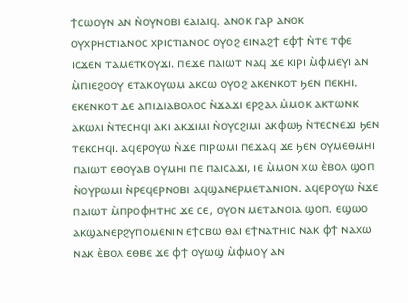ϯⲥⲱⲟⲩⲛ ⲁⲛ ⲛ̀ⲟⲩⲛⲟⲃⲓ ⲉⲁⲓⲁⲓϥ. ⲁⲛⲟⲕ ⲅⲁⲣ ⲁⲛⲟⲕ ⲟⲩⲭⲣⲏⲥⲧⲓⲁⲛⲟⲥ ⲭⲣⲓⲥⲧⲓⲁⲛⲟⲥ ⲟⲩⲟϩ ⲉⲓⲛⲁϩϯ ⲉⲫϯ ⲛ̀ⲧⲉ ⲧⲫⲉ ⲓⲥϫⲉⲛ ⲧⲁⲙⲉⲧⲕⲟⲩϫⲓ. ⲡⲉϫⲉ ⲡⲁⲓⲱⲧ ⲛⲁϥ ϫⲉ ⲕⲓⲣⲓ ⲙ̀ⲫⲙⲉⲩⲓ ⲁⲛ ⲙ̀ⲡⲓⲉϩⲟⲟⲩ ⲉⲧⲁⲕⲟⲩⲱⲙ ⲁⲕⲥⲱ ⲟⲩⲟϩ ⲁⲕⲉⲛⲕⲟⲧ ϧⲉⲛ ⲡⲉⲕⲏⲓ. ⲉⲕⲉⲛⲕⲟⲧ ⲇⲉ ⲁⲡⲓⲇⲓⲁⲃⲟⲗⲟⲥ ⲛ̀ϫⲁϫⲓ ⲉⲣϩⲁⲗ ⲙ̀ⲙⲟⲕ ⲁⲕⲧⲱⲛⲕ ⲁⲕⲱⲗⲓ ⲛ̀ⲧⲉⲥⲏϥⲓ ⲁⲕⲓ ⲁⲕϫⲓⲙⲓ ⲛ̀ⲟⲩⲥϩⲓⲙⲓ ⲁⲕⲫⲱϧ ⲛ̀ⲧⲉⲥⲛⲉϫⲓ ϧⲉⲛ ⲧⲉⲕⲥⲏϥⲓ. ⲁϥⲉⲣⲟⲩⲱ ⲛ̀ϫⲉ ⲡⲓⲣⲱⲙⲓ ⲡⲉϫⲁϥ ϫⲉ ϧⲉⲛ ⲟⲩⲙⲉⲑⲙⲏⲓ ⲡⲁⲓⲱⲧ ⲉⲑⲟⲩⲁⲃ ⲟⲩⲙⲏⲓ ⲡⲉ ⲡⲁⲓⲥⲁϫⲓ, ⲓⲉ ⲙ̀ⲙⲟⲛ ⲭⲱ ⲉ̀ⲃⲟⲗ ϣⲟⲡ ⲛ̀ⲟⲩⲣⲱⲙⲓ ⲛ̀ⲣⲉϥⲉⲣⲛⲟⲃⲓ ⲁϥϣⲁⲛⲉⲣⲙⲉⲧⲁⲛⲓⲟⲛ. ⲁϥⲉⲣⲟⲩⲱ ⲛ̀ϫⲉ ⲡⲁⲓⲱⲧ ⲙ̀ⲡⲣⲟⲫⲏⲧⲏⲥ ϫⲉ ⲥⲉ, ⲟⲩⲟⲛ ⲙⲉⲧⲁⲛⲟⲓⲁ ϣⲟⲡ. ⲉϣⲱⲟ ⲁⲕϣⲁⲛⲉⲣϩⲩⲡⲟⲙⲉⲛⲓⲛ ⲉϯⲥⲃⲱ ⲑⲁⲓ ⲉϯⲛⲁⲧⲏⲓⲥ ⲛⲁⲕ ⲫϯ ⲛⲁⲭⲱ ⲛⲁⲕ ⲉ̀ⲃⲟⲗ ⲉⲑⲃⲉ ϫⲉ ⲫϯ ⲟⲩⲱϣ ⲙ̀ⲫⲙⲟⲩ ⲁⲛ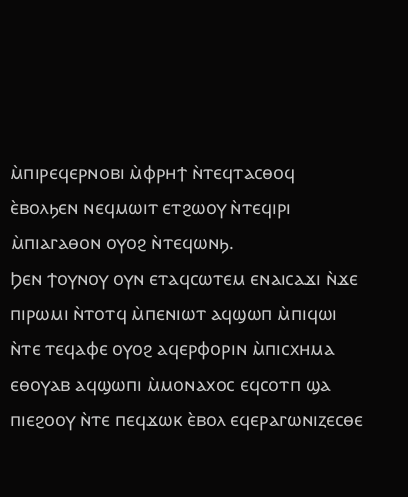ⲙ̀ⲡⲓⲣⲉϥⲉⲣⲛⲟⲃⲓ ⲙ̀ⲫⲣⲏϯ ⲛ̀ⲧⲉϥⲧⲁⲥⲑⲟϥ ⲉ̀ⲃⲟⲗϧⲉⲛ ⲛⲉϥⲙⲱⲓⲧ ⲉⲧϩⲱⲟⲩ ⲛ̀ⲧⲉϥⲓⲣⲓ ⲙ̀ⲡⲓⲁⲅⲁⲑⲟⲛ ⲟⲩⲟϩ ⲛ̀ⲧⲉϥⲱⲛϧ.
Ϧⲉⲛ ϯⲟⲩⲛⲟⲩ ⲟⲩⲛ ⲉⲧⲁϥⲥⲱⲧⲉⲙ ⲉⲛⲁⲓⲥⲁϫⲓ ⲛ̀ϫⲉ ⲡⲓⲣⲱⲙⲓ ⲛ̀ⲧⲟⲧϥ ⲙ̀ⲡⲉⲛⲓⲱⲧ ⲁϥϣⲱⲡ ⲙ̀ⲡⲓϥⲱⲓ ⲛ̀ⲧⲉ ⲧⲉϥⲁⲫⲉ ⲟⲩⲟϩ ⲁϥⲉⲣⲫⲟⲣⲓⲛ ⲙ̀ⲡⲓⲥⲭⲏⲙⲁ ⲉⲑⲟⲩⲁⲃ ⲁϥϣⲱⲡⲓ ⲙ̀ⲙⲟⲛⲁⲭⲟⲥ ⲉϥⲥⲟⲧⲡ ϣⲁ ⲡⲓⲉϩⲟⲟⲩ ⲛ̀ⲧⲉ ⲡⲉϥϫⲱⲕ ⲉ̀ⲃⲟⲗ ⲉϥⲉⲣⲁⲅⲱⲛⲓⲍⲉⲥⲑⲉ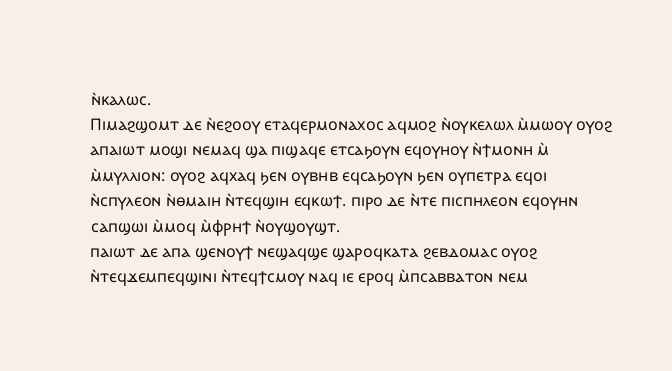ⲛ̀ⲕⲁⲗⲱⲥ.
Ⲡⲓⲙⲁϩϣⲟⲙⲧ ⲇⲉ ⲛ̀ⲉϩⲟⲟⲩ ⲉⲧⲁϥⲉⲣⲙⲟⲛⲁⲭⲟⲥ ⲁϥⲙⲟϩ ⲛ̀ⲟⲩⲕⲉⲗⲱⲗ ⲙ̀ⲙⲱⲟⲩ ⲟⲩⲟϩ ⲁⲡⲁⲓⲱⲧ ⲙⲟϣⲓ ⲛⲉⲙⲁϥ ϣⲁ ⲡⲓϣⲁϥⲉ ⲉⲧⲥⲁϧⲟⲩⲛ ⲉϥⲟⲩⲏⲟⲩ ⲛ̀ϯⲙⲟⲛⲏ ⲙ̀ ⲙ̀ⲙⲩⲗⲗⲓⲟⲛ: ⲟⲩⲟϩ ⲁϥⲭⲁϥ ϧⲉⲛ ⲟⲩⲃⲏⲃ ⲉϥⲥⲁϧⲟⲩⲛ ϧⲉⲛ ⲟⲩⲡⲉⲧⲣⲁ ⲉϥⲟⲓ ⲛ̀ⲥⲡⲩⲗⲉⲟⲛ ⲛ̀ⲑⲙⲁⲓⲏ ⲛ̀ⲧⲉϥϣⲓⲏ ⲉϥⲕⲱϯ. ⲡⲓⲣⲟ ⲇⲉ ⲛ̀ⲧⲉ ⲡⲓⲥⲡⲏⲗⲉⲟⲛ ⲉϥⲟⲩⲏⲛ ⲥⲁⲡϣⲱⲓ ⲙ̀ⲙⲟϥ ⲙ̀ⲫⲣⲏϯ ⲛ̀ⲟⲩϣⲟⲩϣⲧ.
ⲡⲁⲓⲱⲧ ⲇⲉ ⲁⲡⲁ ϣⲉⲛⲟⲩϯ ⲛⲉϣⲁϥϣⲉ ϣⲁⲣⲟϥⲕⲁⲧⲁ ϩⲉⲃⲇⲟⲙⲁⲥ ⲟⲩⲟϩ ⲛ̀ⲧⲉϥϫⲉⲙⲡⲉϥϣⲓⲛⲓ ⲛ̀ⲧⲉϥϯⲥⲙⲟⲩ ⲛⲁϥ ⲓⲉ ⲉⲣⲟϥ ⲙ̀ⲡⲥⲁⲃⲃⲁⲧⲟⲛ ⲛⲉⲙ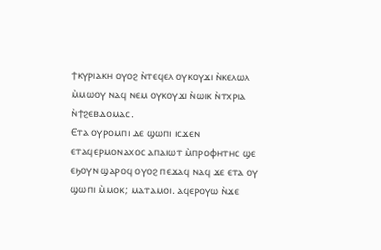ϯⲕⲩⲣⲓⲁⲕⲏ ⲟⲩⲟϩ ⲛ̀ⲧⲉϥⲉⲗ ⲟⲩⲕⲟⲩϫⲓ ⲛ̀ⲕⲉⲗⲱⲗ ⲙ̀ⲙⲱⲟⲩ ⲛⲁϥ ⲛⲉⲙ ⲟⲩⲕⲟⲩϫⲓ ⲛ̀ⲱⲓⲕ ⲛ̀ⲧⲭⲣⲓⲁ ⲛ̀ϯϩⲉⲃⲇⲟⲙⲁⲥ.
Ⲉⲧⲁ ⲟⲩⲣⲟⲙⲡⲓ ⲇⲉ ϣⲱⲡⲓ ⲓⲥϫⲉⲛ ⲉⲧⲁϥⲉⲣⲙⲟⲛⲁⲭⲟⲥ ⲁⲡⲁⲓⲱⲧ ⲙ̀ⲡⲣⲟⲫⲏⲧⲏⲥ ϣⲉ ⲉϧⲟⲩⲛ ϣⲁⲣⲟϥ ⲟⲩⲟϩ ⲡⲉϫⲁϥ ⲛⲁϥ ϫⲉ ⲉⲧⲁ ⲟⲩ ϣⲱⲡⲓ ⲙ̀ⲙⲟⲕ; ⲙⲁⲧⲁⲙⲟⲓ. ⲁϥⲉⲣⲟⲩⲱ ⲛ̀ϫⲉ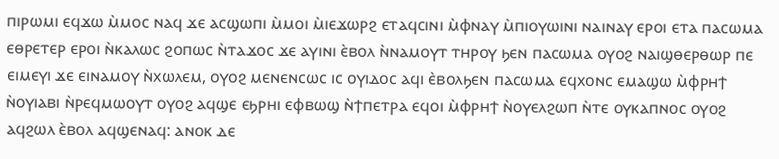ⲡⲓⲣⲱⲙⲓ ⲉϥϫⲱ ⲙ̀ⲙⲟⲥ ⲛⲁϥ ϫⲉ ⲁⲥϣⲱⲡⲓ ⲙ̀ⲙⲟⲓ ⲙ̀ⲓⲉϫⲱⲣϩ ⲉⲧⲁϥⲥⲓⲛⲓ ⲙ̀ⲫⲛⲁⲩ ⲙ̀ⲡⲓⲟⲩⲱⲓⲛⲓ ⲛⲁⲓⲛⲁⲩ ⲉⲣⲟⲓ ⲉⲧⲁ ⲡⲁⲥⲱⲙⲁ ⲉⲑⲣⲉⲧⲉⲣ ⲉⲣⲟⲓ ⲛ̀ⲕⲁⲗⲱⲥ ϩⲟⲡⲱⲥ ⲛ̀ⲧⲁϫⲟⲥ ϫⲉ ⲁⲩⲓⲛⲓ ⲉ̀ⲃⲟⲗ ⲛ̀ⲛⲁⲙⲟⲩⲧ ⲧⲏⲣⲟⲩ ϧⲉⲛ ⲡⲁⲥⲱⲙⲁ ⲟⲩⲟϩ ⲛⲁⲓϣⲑⲉⲣⲑⲱⲣ ⲡⲉ ⲉⲓⲙⲉⲩⲓ ϫⲉ ⲉⲓⲛⲁⲙⲟⲩ ⲛ̀ⲭⲱⲗⲉⲙ, ⲟⲩⲟϩ ⲙⲉⲛⲉⲛⲥⲱⲥ ⲓⲥ ⲟⲩⲓⲇⲟⲥ ⲁϥⲓ ⲉ̀ⲃⲟⲗϧⲉⲛ ⲡⲁⲥⲱⲙⲁ ⲉϥⲭⲟⲛⲥ ⲉⲙⲁϣⲱ ⲙ̀ⲫⲣⲏϯ ⲛ̀ⲟⲩⲓⲁⲃⲓ ⲛ̀ⲣⲉϥⲙⲱⲟⲩⲧ ⲟⲩⲟϩ ⲁϥϣⲉ ⲉϧⲣⲏⲓ ⲉⲫⲃⲱϣ ⲛ̀ϯⲡⲉⲧⲣⲁ ⲉϥⲟⲓ ⲙ̀ⲫⲣⲏϯ ⲛ̀ⲟⲩⲉⲗϩⲱⲡ ⲛ̀ⲧⲉ ⲟⲩⲕⲁⲡⲛⲟⲥ ⲟⲩⲟϩ ⲁϥϩⲱⲗ ⲉ̀ⲃⲟⲗ ⲁϥϣⲉⲛⲁϥ: ⲁⲛⲟⲕ ⲇⲉ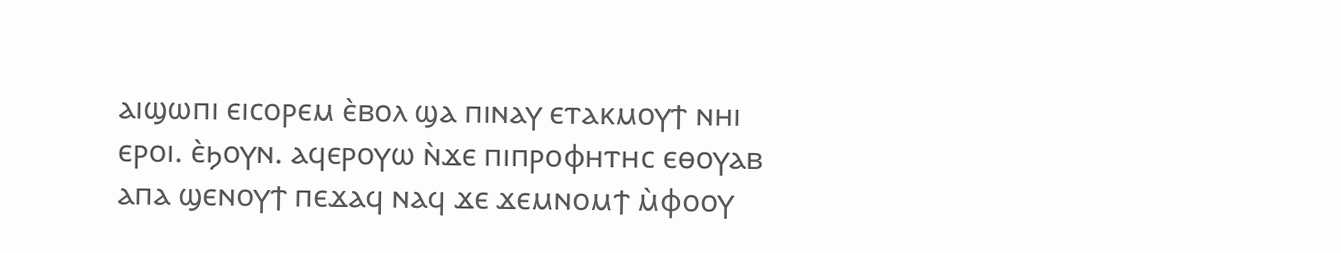ⲁⲓϣⲱⲡⲓ ⲉⲓⲥⲟⲣⲉⲙ ⲉ̀ⲃⲟⲗ ϣⲁ ⲡⲓⲛⲁⲩ ⲉⲧⲁⲕⲙⲟⲩϯ ⲛⲏⲓ ⲉⲣⲟⲓ. ⲉ̀ϧⲟⲩⲛ. ⲁϥⲉⲣⲟⲩⲱ ⲛ̀ϫⲉ ⲡⲓⲡⲣⲟⲫⲏⲧⲏⲥ ⲉⲑⲟⲩⲁⲃ ⲁⲡⲁ ϣⲉⲛⲟⲩϯ ⲡⲉϫⲁϥ ⲛⲁϥ ϫⲉ ϫⲉⲙⲛⲟⲙϯ ⲙ̀ⲫⲟⲟⲩ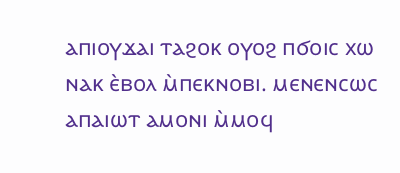ⲁⲡⲓⲟⲩϫⲁⲓ ⲧⲁϩⲟⲕ ⲟⲩⲟϩ ⲡϭⲟⲓⲥ ⲭⲱ ⲛⲁⲕ ⲉ̀ⲃⲟⲗ ⲙ̀ⲡⲉⲕⲛⲟⲃⲓ. ⲙⲉⲛⲉⲛⲥⲱⲥ ⲁⲡⲁⲓⲱⲧ ⲁⲙⲟⲛⲓ ⲙ̀ⲙⲟϥ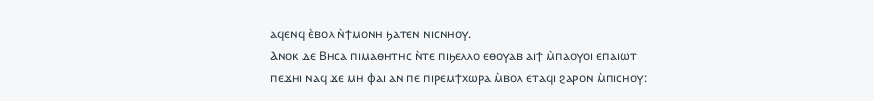ⲁϥⲉⲛϥ ⲉ̀ⲃⲟⲗ ⲛ̀ϯⲙⲟⲛⲏ ϧⲁⲧⲉⲛ ⲛⲓⲥⲛⲏⲟⲩ.
Ⲁⲛⲟⲕ ⲇⲉ Ⲃⲏⲥⲁ ⲡⲓⲙⲁⲑⲏⲧⲏⲥ ⲛ̀ⲧⲉ ⲡⲓϧⲉⲗⲗⲟ ⲉⲑⲟⲩⲁⲃ ⲁⲓϯ ⲙ̀ⲡⲁⲟⲩⲟⲓ ⲉⲡⲁⲓⲱⲧ ⲡⲉϫⲏⲓ ⲛⲁϥ ϫⲉ ⲙⲏ ⲫⲁⲓ ⲁⲛ ⲡⲉ ⲡⲓⲣⲉⲙϯⲭⲱⲣⲁ ⲙ̀ⲃⲟⲗ ⲉⲧⲁϥⲓ ϩⲁⲣⲟⲛ ⲙ̀ⲡⲓⲥⲏⲟⲩ: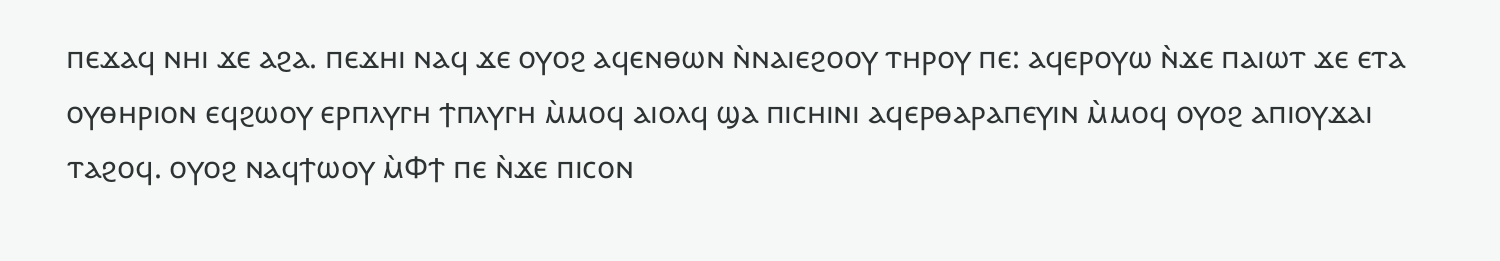ⲡⲉϫⲁϥ ⲛⲏⲓ ϫⲉ ⲁϩⲁ. ⲡⲉϫⲏⲓ ⲛⲁϥ ϫⲉ ⲟⲩⲟϩ ⲁϥⲉⲛⲑⲱⲛ ⲛ̀ⲛⲁⲓⲉϩⲟⲟⲩ ⲧⲏⲣⲟⲩ ⲡⲉ: ⲁϥⲉⲣⲟⲩⲱ ⲛ̀ϫⲉ ⲡⲁⲓⲱⲧ ϫⲉ ⲉⲧⲁ ⲟⲩⲑⲏⲣⲓⲟⲛ ⲉϥϩⲱⲟⲩ ⲉⲣⲡⲗⲩⲅⲏ ϯⲡⲗⲩⲅⲏ ⲙ̀ⲙⲟϥ ⲁⲓⲟⲗϥ ϣⲁ ⲡⲓⲥⲏⲓⲛⲓ ⲁϥⲉⲣⲑⲁⲣⲁⲡⲉⲩⲓⲛ ⲙ̀ⲙⲟϥ ⲟⲩⲟϩ ⲁⲡⲓⲟⲩϫⲁⲓ ⲧⲁϩⲟϥ. ⲟⲩⲟϩ ⲛⲁϥϯⲱⲟⲩ ⲙ̀Ⲫϯ ⲡⲉ ⲛ̀ϫⲉ ⲡⲓⲥⲟⲛ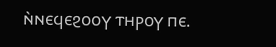ⲛ̀ⲛⲉϥⲉϩⲟⲟⲩ ⲧⲏⲣⲟⲩ ⲡⲉ.